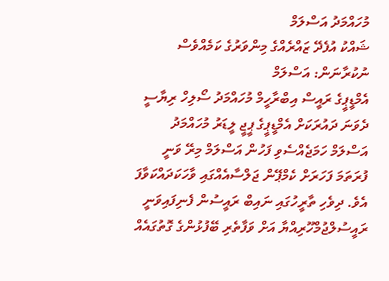މުހައްމަދު އަސްލަމް
ޝައްކު އުފެދޭ ޒައްރެއްގެ މިންވަރުގެ ކަމެއްވެސް ނުކުރާނަން: އަސްލަމް
އެމްޑީޕީގެ ރައީސް އިބްރާހީމް މުހައްމަދު ސޯލިހް ރިޔާސީ ދެވަނަ ދައުރަކަށް އެމްޑީޕީގެ ޕީޖީ ލީޑަރު މުހައްމަދު އަސްލަމް ހަމަޖެއްސެވި ފަހުން އަސްލަމް މިރޭ ވަނީ ފުރަތަމަ ފަހަރަށް ކެމްޕޭން ޖަލްސާއެއްގައި ވާހަކަދައްކަވާފަ އެވެ. ދިވެހި ތާރީހުގައި ނައިބް ރައީސުން ފެނިފައިވަނީ ރައީސުލްޖުމްހޫރިއްޔާ އަށް ވަފާތެރި ބޭފުޅުންގެ ގޮތުގައެއް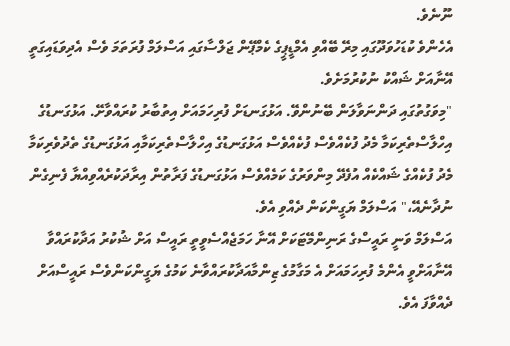ނޫނެވެ.
އެހެންވެ ކުޑަހުވަދޫގައި މިރޭ ބޭއްވި އެމްޑީޕީގެ ކެމްޕޭން ޖަލްސާގައި އަސްލަމް ފުރަތަމަ ވެސް އެދިވަޑައިގަތީ އޭނާއަށް ޝައްކު ނުކުރުމަށެވެ.
"މިވަގުތުގައި ދަންނަވާލަން ބޭނުންވޭ. އަޅުގަނޑަށް ފުރިހަމައަށް އިތުބާރު ކުރައްވާށޭ. އަޅުގަނޑުގެ އިހްލާސްތެރިކަމާ މެދު ފުކެއްވެސް ފުކެއްވެސް އަޅުގަނޑުގެ އިހްލާސްތެރިކަމާއި އަޅުގަނޑުގެ ތެދުވެރިކަމާ މެދު ފުކެއްގެ ޝައްކެއް އުފެދޭ މިންވަރުގެ ކަމެއްވެސް އަޅުގަނޑުގެ ފަރާތުން އިރާދަކުރެއްވިއްޔާ ފެނިގެން ނުދާނެއޭ،" އަސްލަމް ޔަގީންކަން ދެއްވި އެވެ.
އަސްލަމް ވަނީ ރައީސްގެ ރަނިންމޭޓަކަށް އޭނާ ހަމަޖެއްސެވީތީ ރައީސް އަށް ޝުކުރު އަދާކުރައްވާ އޭނާއަށްވީ އެންމެ ފުރިހަމައަށް އެ މަގާމުގެ ޒިންމާއަދާކުރައްވާނެ ކަމުގެ ޔަގީންކަންވެސް ރައީސްއަށް ދެއްވާފަ އެވެ.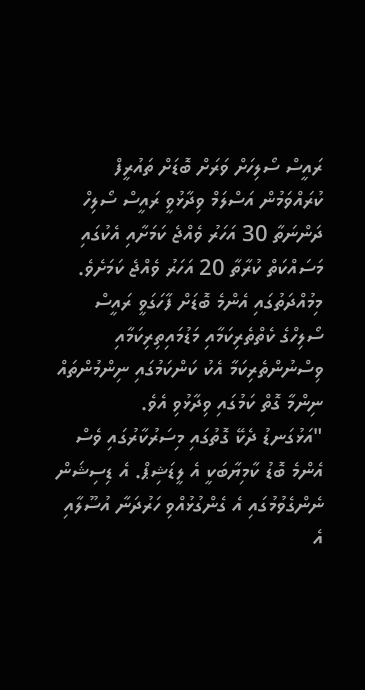ރައީސް ސޯލިހަށް ވަރަށް ބޮޑަށް ތައުރީފް ކުރައްވަމުން އަސްލަމް ވިދާޅުވީ ރައީސް ސޯލިހް ދަންނަތާ 30 އަހަރު ވެއްޖެ ކަމަށާއި އެކުގައި މަސައްކަތް ކުރާތާ 20 އަހަރު ވެއްޖެ ކަމަށެވެ. މިމުއްދަތުގައި އެންމެ ބޮޑަށް ފާހަގަވީ ރައީސް ސޯލިހްގެ ކެތްތެރިކަމާއި މަޑުމައިތިރިކަމާއި ވިސްނުންތެރިކަމާ އެކު ކަންކަމުގައި ނިންމުންތައް ނިންމާ ގޮތް ކަމުގައި ވިދާޅުވި އެވެ.
"އަޅުގަނޑު ދެކޭ ގޮތުގައި މިސަރުކާރުގައި ވެސް އެންމެ ބޮޑު ކާމިޔާބަކީ އެ ލީޑަޝިޕް. އެ ޑިސިޝަން ނެންގެވުމުގައި އެ ގެންގުޅުއްވި ހަރުދަނާ އުސޫލާއި އެ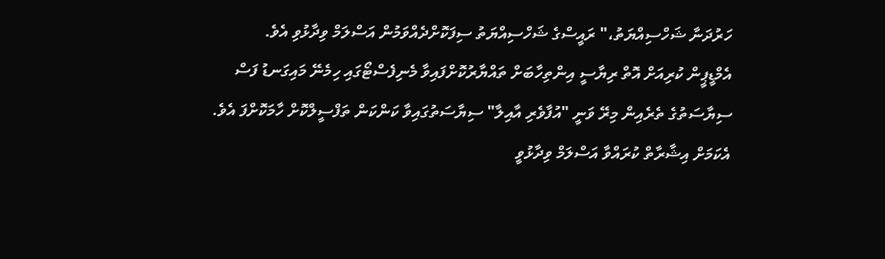ހަރުދަނާ ޝަހްސިއްޔަތު،" ރައީސްގެ ޝަހްސިއްޔަތު ސިފަކޮށްދެއްވަމުން އަސްލަމް ވިދާޅުވި އެވެ.
އެމްޑީޕީން ކުރިއަށް އޮތް ރިޔާސީ އިންތިހާބަށް ތައްޔާރުކޮށްފައިވާ މެނިފެސްޓޯގައި ހިމެނޭ މައިގަނޑު ފަސް ސިޔާސަތުގެ ތެރެއިން މިރޭ ވަނީ "އުފާވެރި އާއިލާ" ސިޔާސަތުގައިވާ ކަންކަން ތަފްސީލްކޮށް ހާމަކޮށްފަ އެވެ. އެކަމަށް އިޝާރާތް ކުރައްވާ އަސްލަމް ވިދާޅުވީ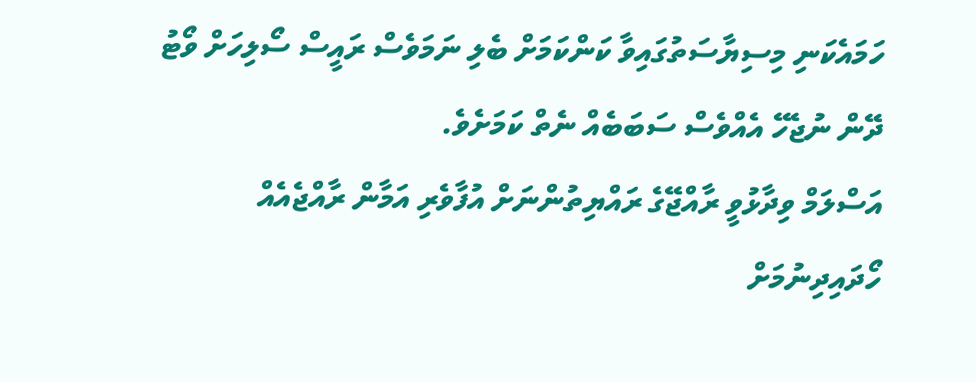ހަމައެކަނި މިސިޔާސަތުގައިވާ ކަންކަމަށް ބެލި ނަމަވެސް ރައީސް ސޯލިހަށް ވޯޓު ދޭން ނުޖެހޭ އެއްވެސް ސަބަބެއް ނެތް ކަމަށެވެ.
އަސްލަމް ވިދާޅުވީ ރާއްޖޭގެ ރައްޔިތުންނަށް އުފާވެރި އަމާން ރާއްޖެއެއް ހޯދައިދިނުމަށް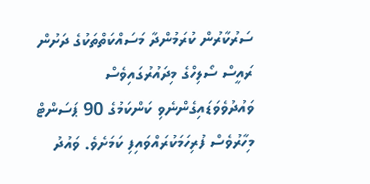ސަރުކާރުން ކުރަމުންދާ މަސައްކަތްތަކުގެ ދަށުން ރައީސް ސޯލިހްގެ މިދައުރުގައިވެސް ވައުދުވެވަޑައިގެންނެވި ކަންކަމުގެ 90 ޕަސަންޓް މިހާރުވެސް ފުރިހަމަކުރައްވައިފި ކަމަށެވެ. ވައުދު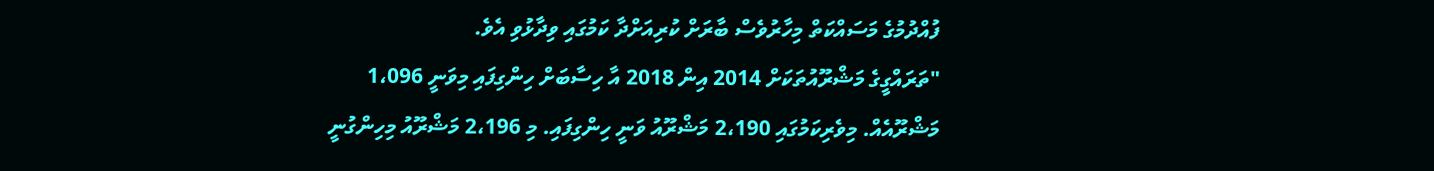ފުއްދުމުގެ މަސައްކަތް މިހާރުވެސް ބާރަށް ކުރިއަށްދާ ކަމުގައި ވިދާޅުވި އެވެ.
"ތަރައްގީގެ މަޝްރޫއުތަކަށް 2014 އިން 2018 އާ ހިސާބަށް ހިންގިފައި މިވަނީ 1،096 މަޝްރޫއެއް. މިވެރިކަމުގައި 2،190 މަޝްރޫއު ވަނީ ހިންގިފައި. މި 2،196 މަޝްރޫއު މިހިންގުނީ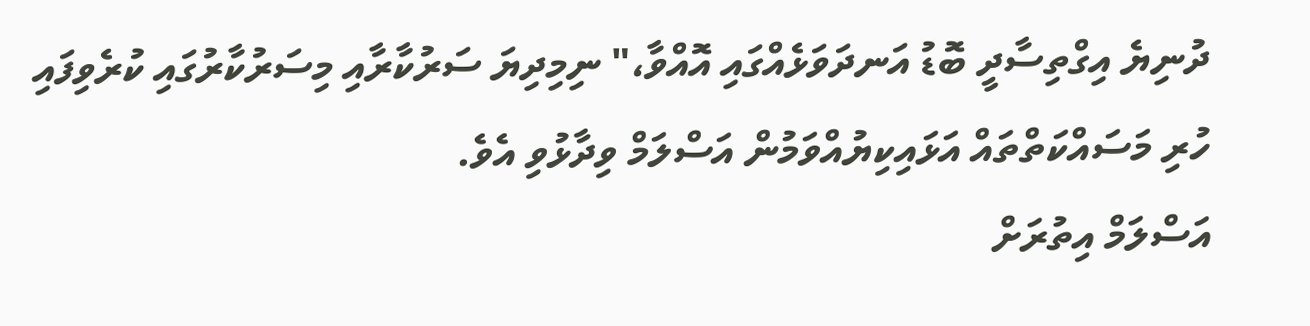ދުނިޔެ އިގްތިސާދީ ބޮޑު އަނދަވަޅެއްގައި އޮއްވާ،" ނިމިދިޔަ ސަރުކާރާއި މިސަރުކާރުގައި ކުރެވިފައި ހުރި މަސައްކަތްތައް އަޅައިކިޔުއްވަމުން އަސްލަމް ވިދާޅުވި އެވެ.
އަސްލަމް އިތުރަށް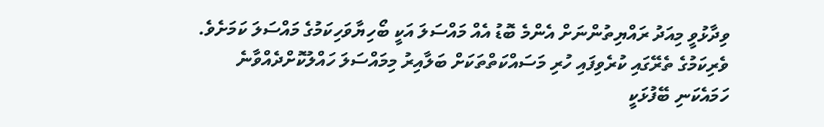ވިދާޅުވީ މިއަދު ރައްޔިތުންނަށް އެންމެ ބޮޑު އެއް މައްސަލަ އަކީ ބޯހިޔާވަހިކަމުގެ މައްސަލަ ކަމަށެވެ. ވެރިކަމުގެ ތެރޭގައި ކުރެވިފައި ހުރި މަސައްކަތްތަކަށް ބަލާއިރު މިމައްސަލަ ހައްލުކޮށްދެއްވާނެ ހަމައެކަނި ބޭފުޅަކީ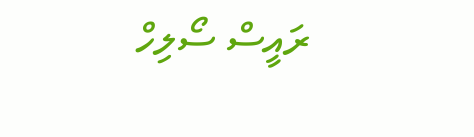ރައީސް ސޯލިހް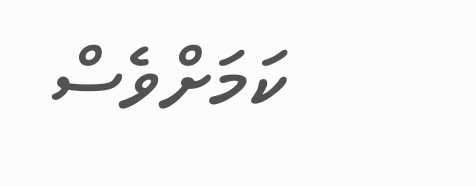ކަމަށްވެސް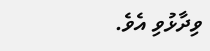ވިދާޅުވި އެވެ.